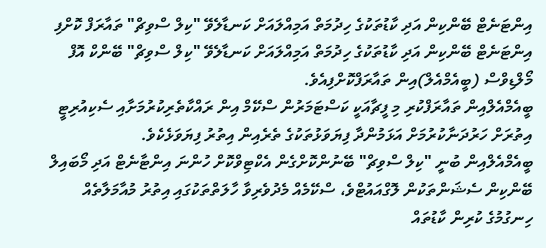އިންޓަނެޓް ބޭންކިން އަދި ކާޑުތަކުގެ ހިދުމަތް އަމިއްލައަށް ކަނޑާލެވޭ "ކިލް ސްވިޗް" ތައާރަފް ކޮށްފި
އިންޓަނެޓް ބޭންކިން އަދި ކާޑުތަކުގެ ހިދުމަތް އަމިއްލައަށް ކަނޑާލެވޭ "ކިލް ސްވިޗް" ބޭންކް އޮފް މޯލްޑިވްސް (ބީއެމްއެލް)އިން ތައާރަފްކޮށްފިއެވެ.
ބީއެމްއެލްއިން ތައާރަފްކުރި މި ފީޗާއަކީ ކަސްޓަމަރުން ސްކޭމް އިން ރައްކާތެރިކުރުމަށާއި ސެކިއުރިޓީ އިތުރަށް ހަރުދަނާކުރުމަށް އަޅަމުންދާ ފިޔަވަޅުތަކުގެ ތެރެއިން އިތުރު ފިޔަވަޅެކެވެ.
ބީއެމްއެލްއިން ބުނީ "ކިލް ސްވިޗް" ބޭނުންކޮށްގެން އެކްޓިވްކޮށް ހުންނަ އިންޓާނެޓް އަދި މޯބައިލް ބޭންކިން ސެޝަންތަކުން ލޮގްއައުޓްވެ، ސްކޭމެއް މެދުވެރިވާ ހާލަތްތަކުގައި އިތުރު މުއާމަލާތެއް ހިނގުމުގެ ކުރިން ކާޑުތައް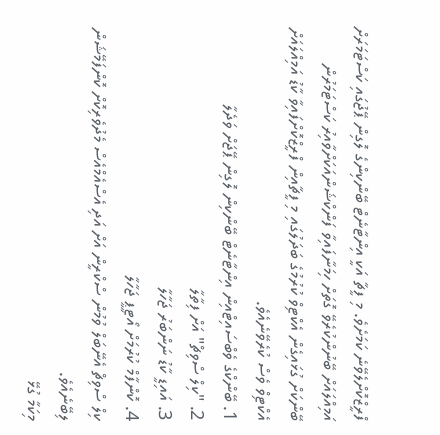ފްރީޒްކޮށްލެވޭނެ ކަމަށެވެ. މި ފީޗާ އަކީ އިންޓާނެޓް ބޭންކިންގެ ލޮގިން ޕޭޖުގައި ކަސްޓަމަރަށް އަމިއްލައަށް ބޭނުންކުރެވޭ ގޮތަށް ހިމަނާފައިވާ ފަންކްޝަންއަކަށްވާއިރު ކަސްޓަމަރުން ބޭންކަށް ގުޅައިގެން އެކްޓިވް ކުރުމުގެ ބަދަލުގައި މި ފީޗާއިން ފްރީޒްކޮށްފައިވާ ކާޑު އަމިއްލައަށް އެކްޓިވް ވެސް ކުރެވޭނެއެވެ.
1. ބޭންކްގެ ވެބްސައިޓްއިން އިންޓާނެޓް ބޭންކިން ލޮގިން ޕޭޖަށް ވަދެލާ
2. "ކިލް ސްވިޗް" އަށް ފިތާލާ
3. އައިޑީ ކާޑު ނަންބަރު ޖަހާލާ
4. ކޮންފާމް ކުރުމަށް އޯޓީޕީ ޖަހާލާ
ކިލް ސްވިޗް އެނޭބަލް ވުމުން ސްކްރީން އަށް އަދި އެސްއެމްއެސް މެދުވެރިކޮށް ކޮންފަމޭޝަން ލިބޭނެއެވެ.
މިކަމާ ގުޅޭ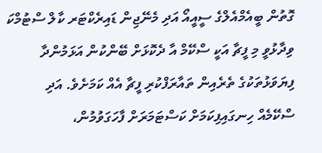ގޮތުން ބީއެމްއެލްގެ ސީއީއޯ އަދި މެނޭޖިން ޑައިރެކްޓަރ ކާލް ސްޓުމްކަ ވިދާޅުވީ މި ފީޗާ އަކީ ސްކޭމް އާ ދެކޮޅަށް ބޭންކުން އަޅަމުންދާ ފިޔަވަޅުތަކުގެ ތެރެއިން ތައާރަފްކުރި ފީޗާ އެއް ކަމަށެވެ. އަދި ސްކޭމެއް ހިނގައިފިކަމަށް ކަސްޓަމަރަށް ފާހަގަވުމުން،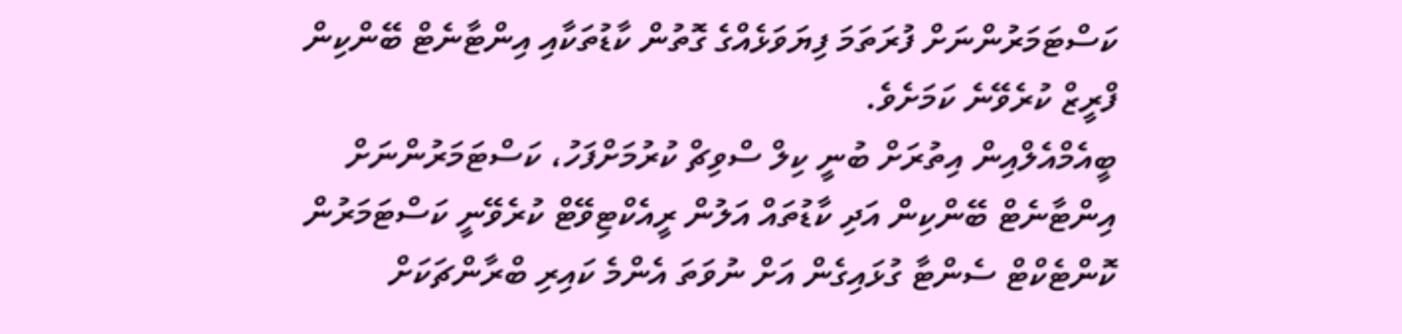ކަސްޓަމަރުންނަށް ފުރަތަމަ ފިޔަވަޅެއްގެ ގޮތުން ކާޑުތަކާއި އިންޓާނެޓް ބޭންކިން ފްރީޒް ކުރެވޭނެ ކަމަށެވެ.
ބީއެމްއެލްއިން އިތުރަށް ބުނީ ކިލް ސްވިޗް ކުރުމަށްފަހު، ކަސްޓަމަރުންނަށް އިންޓާނެޓް ބޭންކިން އަދި ކާޑުތައް އަލުން ރީއެކްޓިވޭޓް ކުރެވޭނީ ކަސްޓަމަރުން ކޮންޓެކްޓް ސެންޓާ ގުޅައިގެން އަށް ނުވަތަ އެންމެ ކައިރި ބްރާންޗަކަށް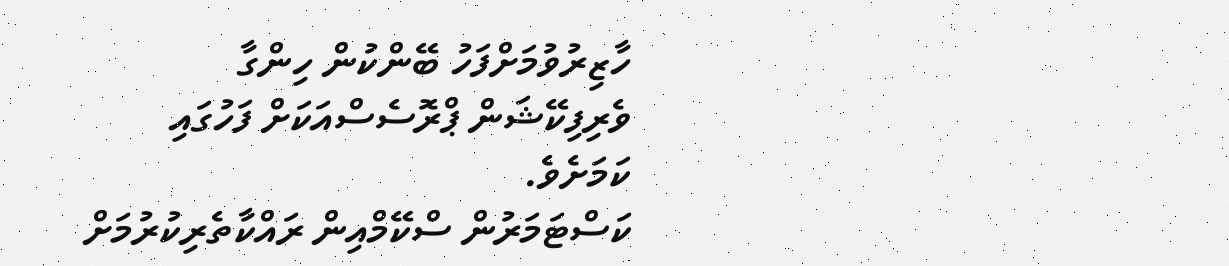ހާޒިރުވުމަށްފަހު ބޭންކުން ހިންގާ ވެރިފިކޭޝަން ޕްރޮސެސްއަކަށް ފަހުގައި ކަމަށެވެ.
ކަސްޓަމަރުން ސްކޭމްއިން ރައްކާތެރިކުރުމަށް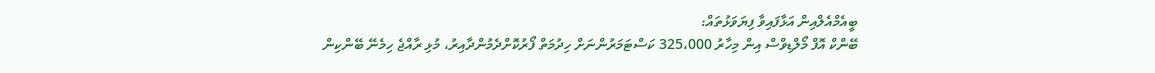ބީއެމްއެލްއިން އަޅާފައިވާ ފިޔަވަޅުތައް:
ބޭންކް އޮފް މޯލްޑިވްސް އިން މިހާރު 325،000 ކަސްޓަމަރުންނަށް ހިދުމަތް ފޯރުކޮށްދެމުންދާއިރު، މުޅި ރާއްޖެ ހިމެނޭ ބޭންކިން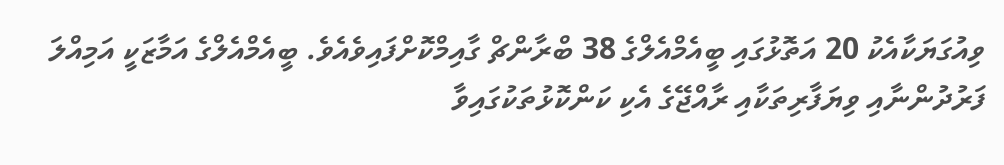ވިއުގަޔަކާއެކު 20 އަތޮޅުގައި ބީއެމްއެލްގެ 38 ބްރާންޗް ގާއިމްކޮށްފައިވެއެވެ. ބީއެމްއެލްގެ އަމާޒަކީ އަމިއްލަ ފަރުދުންނާއި ވިޔަފާރިތަކާއި ރާއްޖޭގެ އެކި ކަންކޮޅުތަކުގައިވާ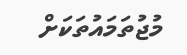މުޖުތަމައުތަކަށް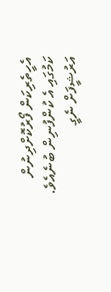އެހީތެރިކަން ފޯރުކޮށްދިނުން ކަމުގައި އެ ކުންފުނިން ބުނެއެވެ.
އަރުޝީފަށް ނެގީ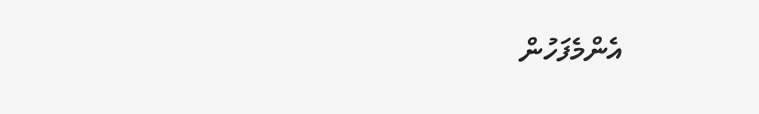އެންމެފަހުން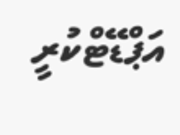އަޕްޑޭޓްކުރީ